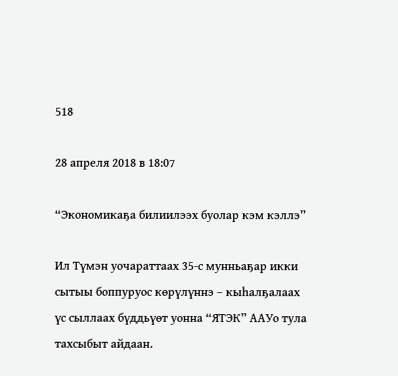518

28 апреля 2018 в 18:07

“Экономикаҕа билиилээх буолар кэм кэллэ”

Ил Түмэн уочараттаах 35-с мунньаҕар икки сытыы боппуруос көрүлүннэ – кыһалҕалаах үс сыллаах бүддьүөт уонна “ЯТЭК” ААУо тула тахсыбыт айдаан.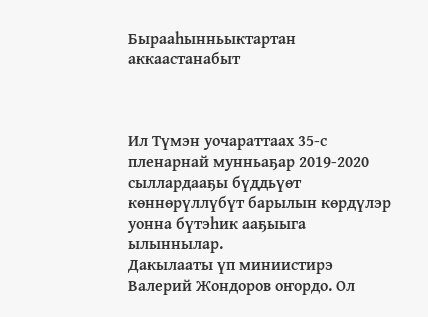Бырааһынньыктартан аккаастанабыт



Ил Түмэн уочараттаах 35-с пленарнай мунньаҕар 2019-2020 сыллардааҕы бүддьүөт көннөрүллүбүт барылын көрдүлэр уонна бүтэһик ааҕыыга ылыннылар.
Дакылааты үп миниистирэ Валерий Жондоров оҥордо. Ол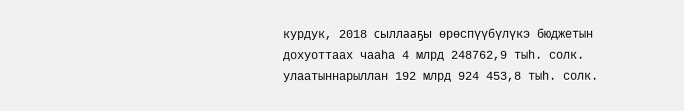курдук, 2018 сыллааҕы өрөспүүбүлүкэ бюджетын дохуоттаах чааһа 4 млрд 248762,9 тыһ. солк. улаатыннарыллан 192 млрд 924 453,8 тыһ. солк.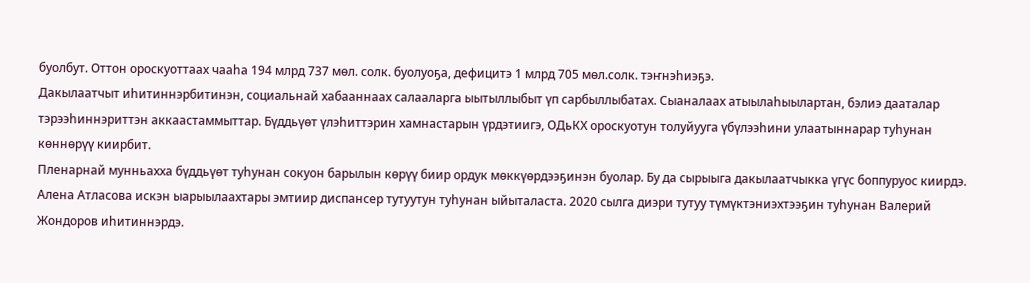буолбут. Оттон ороскуоттаах чааһа 194 млрд 737 мөл. солк. буолуоҕа, дефицитэ 1 млрд 705 мөл.солк. тэҥнэһиэҕэ.
Дакылаатчыт иһитиннэрбитинэн, социальнай хабааннаах салааларга ыытыллыбыт үп сарбыллыбатах. Сыаналаах атыылаһыылартан, бэлиэ дааталар тэрээһиннэриттэн аккаастаммыттар. Бүддьүөт үлэһиттэрин хамнастарын үрдэтиигэ, ОДьКХ ороскуотун толуйууга үбүлээһини улаатыннарар туһунан көннөрүү киирбит.
Пленарнай мунньахха бүддьүөт туһунан сокуон барылын көрүү биир ордук мөккүөрдээҕинэн буолар. Бу да сырыыга дакылаатчыкка үгүс боппуруос киирдэ. Алена Атласова искэн ыарыылаахтары эмтиир диспансер тутуутун туһунан ыйыталаста. 2020 сылга диэри тутуу түмүктэниэхтээҕин туһунан Валерий Жондоров иһитиннэрдэ.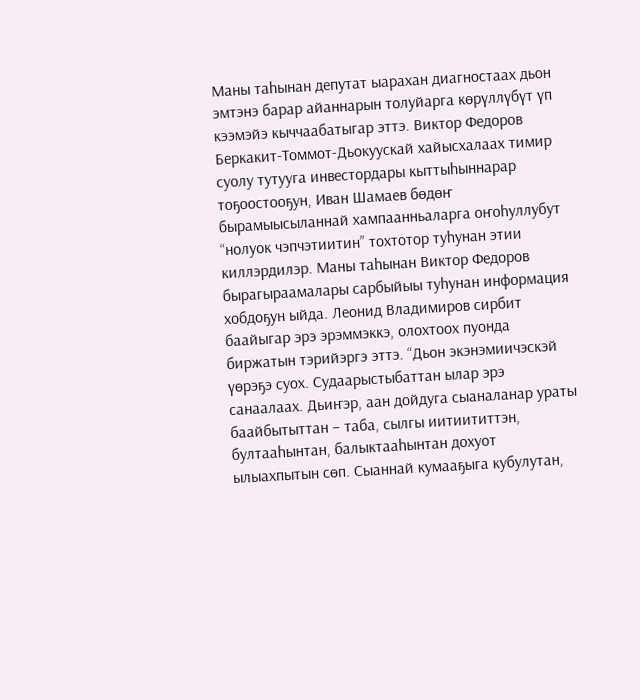Маны таһынан депутат ыарахан диагностаах дьон эмтэнэ барар айаннарын толуйарга көрүллүбүт үп кээмэйэ кыччаабатыгар эттэ. Виктор Федоров Беркакит-Томмот-Дьокуускай хайысхалаах тимир суолу тутууга инвестордары кыттыһыннарар тоҕоостооҕун, Иван Шамаев бөдөҥ бырамыысыланнай хампаанньаларга оҥоһуллубут “нолуок чэпчэтиитин” тохтотор туһунан этии киллэрдилэр. Маны таһынан Виктор Федоров бырагыраамалары сарбыйыы туһунан информация хобдоҕун ыйда. Леонид Владимиров сирбит баайыгар эрэ эрэммэккэ, олохтоох пуонда биржатын тэрийэргэ эттэ. “Дьон экэнэмиичэскэй үөрэҕэ суох. Судаарыстыбаттан ылар эрэ санаалаах. Дьиҥэр, аан дойдуга сыаналанар ураты баайбытыттан – таба, сылгы иитиититтэн, бултааһынтан, балыктааһынтан дохуот ылыахпытын сөп. Сыаннай кумааҕыга кубулутан,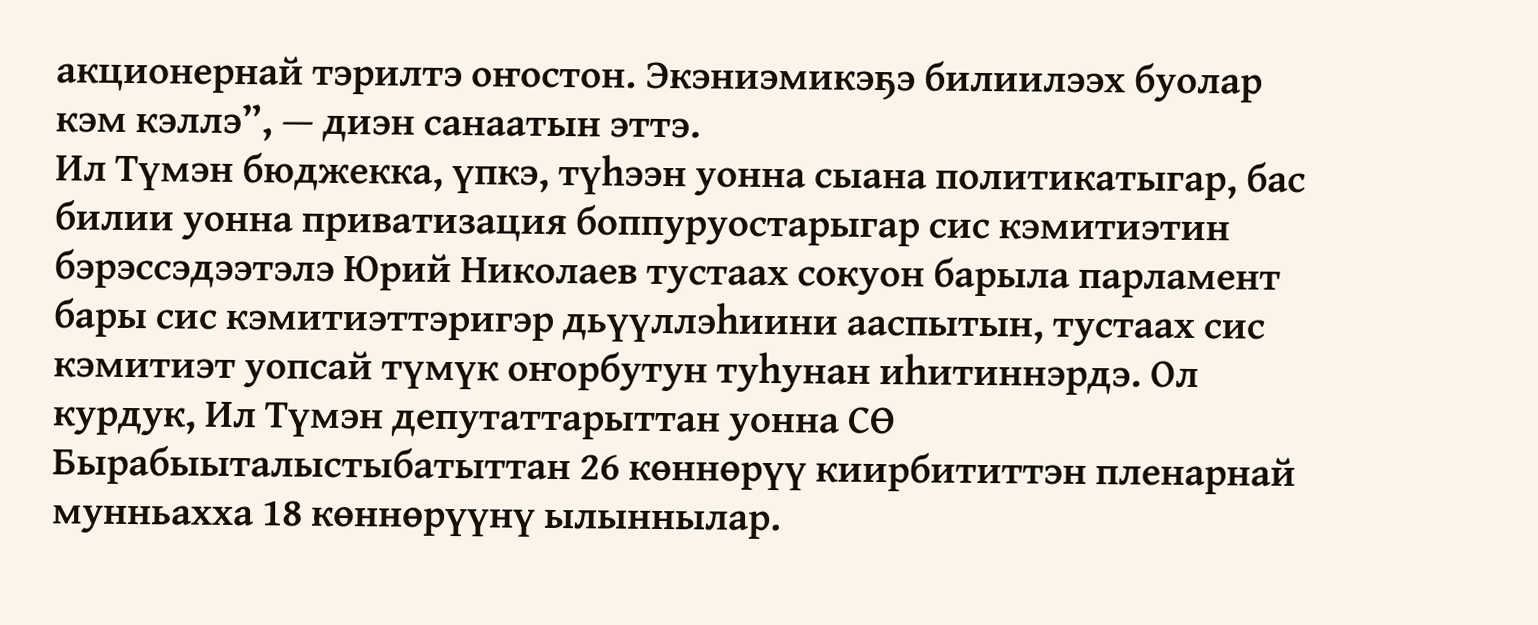акционернай тэрилтэ оҥостон. Экэниэмикэҕэ билиилээх буолар кэм кэллэ”, — диэн санаатын эттэ.
Ил Түмэн бюджекка, үпкэ, түһээн уонна сыана политикатыгар, бас билии уонна приватизация боппуруостарыгар сис кэмитиэтин бэрэссэдээтэлэ Юрий Николаев тустаах сокуон барыла парламент бары сис кэмитиэттэригэр дьүүллэһиини ааспытын, тустаах сис кэмитиэт уопсай түмүк оҥорбутун туһунан иһитиннэрдэ. Ол курдук, Ил Түмэн депутаттарыттан уонна СӨ Бырабыыталыстыбатыттан 26 көннөрүү киирбититтэн пленарнай мунньахха 18 көннөрүүнү ылыннылар.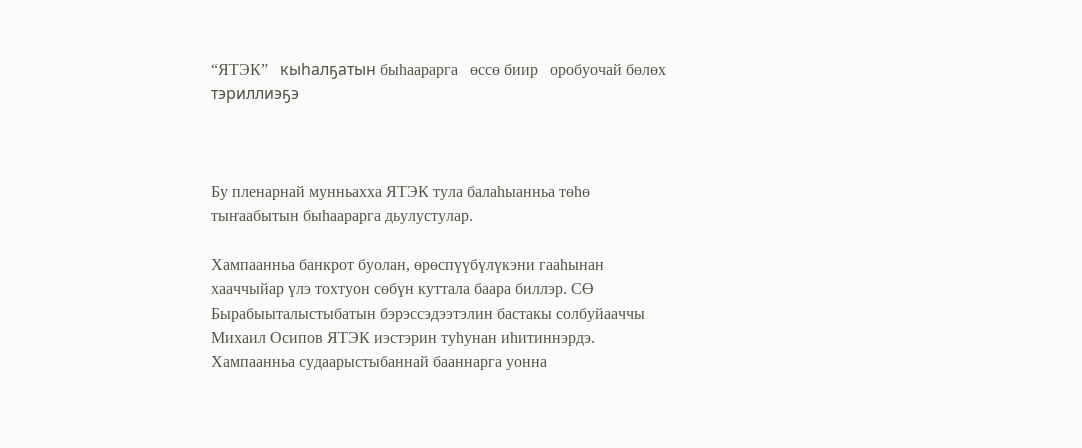“ЯТЭК”   кыһалҕатын быһаарарга   өссө биир   оробуочай бөлөх   тэриллиэҕэ



Бу пленарнай мунньахха ЯТЭК тула балаһыанньа төһө тыҥаабытын быһаарарга дьулустулар.

Хампаанньа банкрот буолан, өрөспүүбүлүкэни гааһынан хааччыйар үлэ тохтуон сөбүн куттала баара биллэр. СӨ Бырабыыталыстыбатын бэрэссэдээтэлин бастакы солбуйааччы Михаил Осипов ЯТЭК иэстэрин туһунан иһитиннэрдэ. Хампаанньа судаарыстыбаннай бааннарга уонна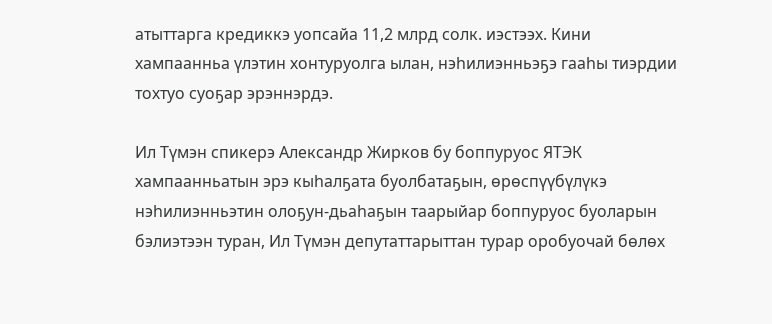атыттарга кредиккэ уопсайа 11,2 млрд солк. иэстээх. Кини хампаанньа үлэтин хонтуруолга ылан, нэһилиэнньэҕэ гааһы тиэрдии тохтуо суоҕар эрэннэрдэ.

Ил Түмэн спикерэ Александр Жирков бу боппуруос ЯТЭК хампаанньатын эрэ кыһалҕата буолбатаҕын, өрөспүүбүлүкэ нэһилиэнньэтин олоҕун-дьаһаҕын таарыйар боппуруос буоларын бэлиэтээн туран, Ил Түмэн депутаттарыттан турар оробуочай бөлөх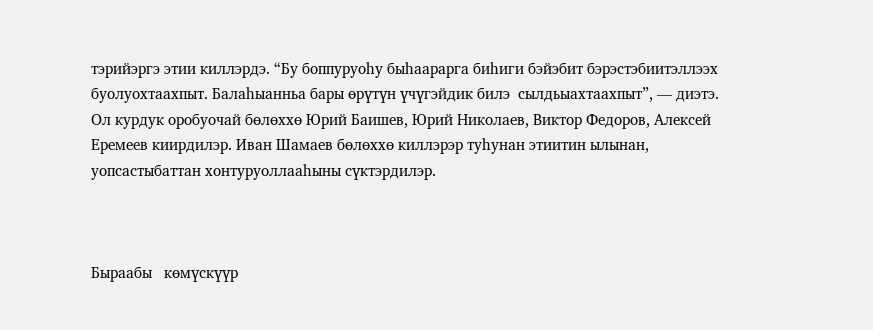тэрийэргэ этии киллэрдэ. “Бу боппуруоһу быһаарарга биһиги бэйэбит бэрэстэбиитэллээх буолуохтаахпыт. Балаһыанньа бары өрүтүн үчүгэйдик билэ  сылдьыахтаахпыт”, — диэтэ. Ол курдук оробуочай бөлөххө Юрий Баишев, Юрий Николаев, Виктор Федоров, Алексей Еремеев киирдилэр. Иван Шамаев бөлөххө киллэрэр туһунан этиитин ылынан, уопсастыбаттан хонтуруоллааһыны сүктэрдилэр.



Быраабы   көмүскүүр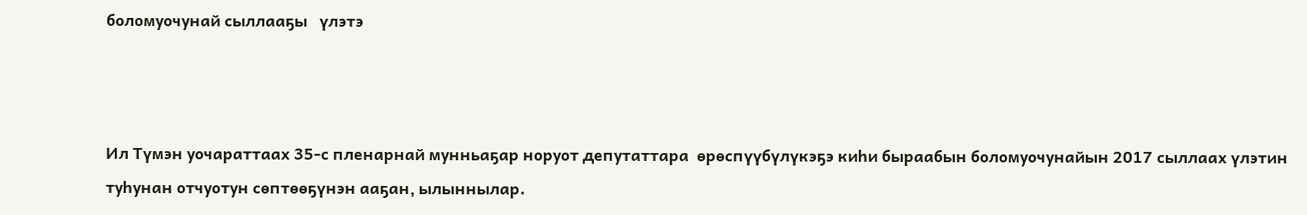боломуочунай сыллааҕы   үлэтэ



Ил Түмэн уочараттаах 35-с пленарнай мунньаҕар норуот депутаттара  өрөспүүбүлүкэҕэ киһи быраабын боломуочунайын 2017 сыллаах үлэтин туһунан отчуотун сөптөөҕүнэн ааҕан, ылыннылар.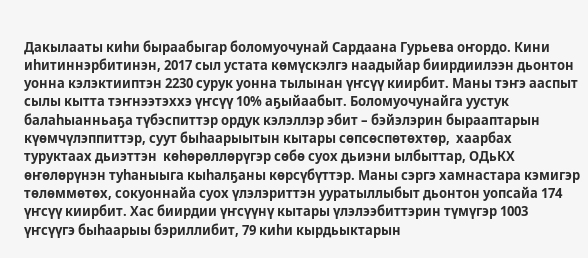Дакылааты киһи быраабыгар боломуочунай Сардаана Гурьева оҥордо. Кини иһитиннэрбитинэн, 2017 сыл устата көмүскэлгэ наадыйар биирдиилээн дьонтон  уонна кэлэктииптэн 2230 сурук уонна тылынан үҥсүү киирбит. Маны тэҥэ ааспыт сылы кытта тэҥнээтэххэ үҥсүү 10% аҕыйаабыт. Боломуочунайга уустук балаһыанньаҕа түбэспиттэр ордук кэлэллэр эбит – бэйэлэрин бырааптарын күөмчүлэппиттэр, суут быһаарыытын кытары сөпсөспөтөхтөр,  хаарбах туруктаах дьиэттэн  көһөрөллөрүгэр сөбө суох дьиэни ылбыттар, ОДьКХ өҥөлөрүнэн туһаныыга кыһалҕаны көрсүбүттэр. Маны сэргэ хамнастара кэмигэр төлөммөтөх, сокуоннайа суох үлэлэриттэн ууратыллыбыт дьонтон уопсайа 174 үҥсүү киирбит. Хас биирдии үҥсүүнү кытары үлэлээбиттэрин түмүгэр 1003 үҥсүүгэ быһаарыы бэриллибит, 79 киһи кырдьыктарын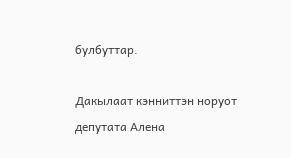булбуттар.

Дакылаат кэнниттэн норуот депутата Алена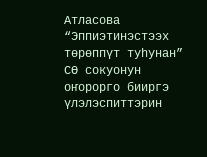Атласова “Эппиэтинэстээх төрөппүт туһунан” СӨ сокуонун оҥорорго бииргэ үлэлэспиттэрин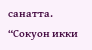санатта. “Сокуон икки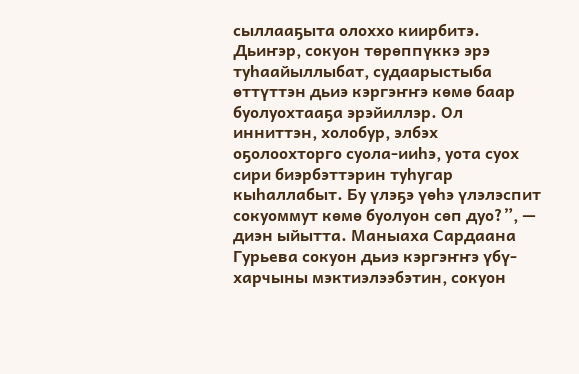сыллааҕыта олоххо киирбитэ. Дьиҥэр, сокуон төрөппүккэ эрэ туһаайыллыбат, судаарыстыба өттүттэн дьиэ кэргэҥҥэ көмө баар буолуохтааҕа эрэйиллэр. Ол инниттэн, холобур, элбэх оҕолоохторго суола-ииһэ, уота суох сири биэрбэттэрин туһугар кыһаллабыт. Бу үлэҕэ үөһэ үлэлэспит сокуоммут көмө буолуон сөп дуо?”, — диэн ыйытта. Маныаха Сардаана Гурьева сокуон дьиэ кэргэҥҥэ үбү-харчыны мэктиэлээбэтин, сокуон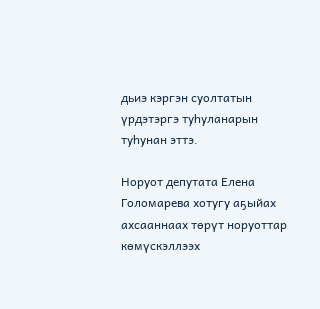дьиэ кэргэн суолтатын үрдэтэргэ туһуланарын туһунан эттэ.

Норуот депутата Елена Голомарева хотугу аҕыйах ахсааннаах төрүт норуоттар көмүскэллээх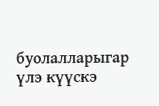буолалларыгар үлэ күүскэ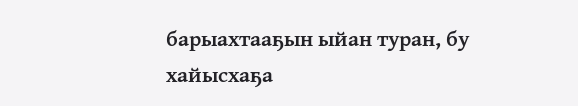барыахтааҕын ыйан туран, бу хайысхаҕа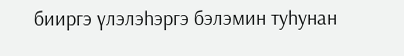бииргэ үлэлэһэргэ бэлэмин туһунан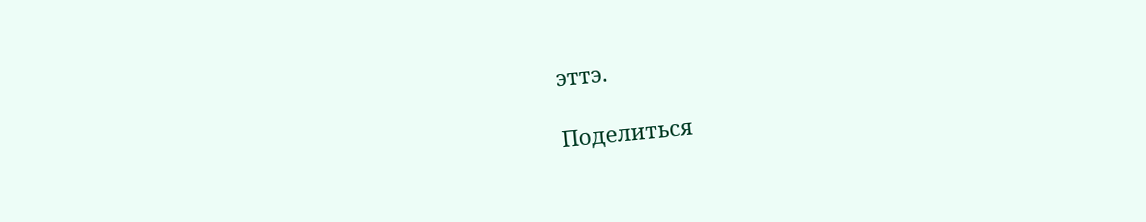эттэ.

Поделиться